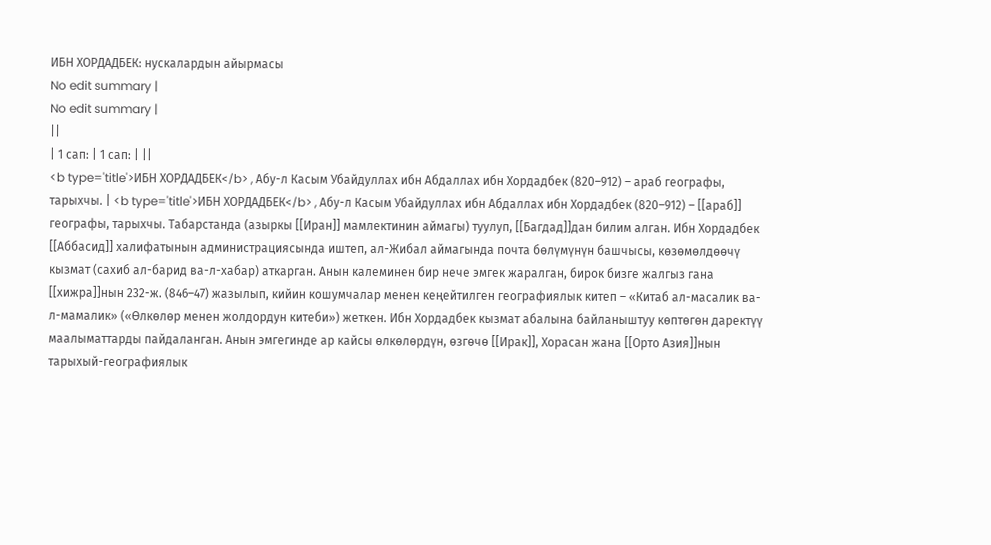ИБН ХОРДАДБЕК: нускалардын айырмасы
No edit summary |
No edit summary |
||
| 1 сап: | 1 сап: | ||
<b type='title'>ИБН ХОРДАДБЕК</b> , Абу-л Касым Убайдуллах ибн Абдаллах ибн Хордадбек (820–912) – араб географы, тарыхчы. | <b type='title'>ИБН ХОРДАДБЕК</b> , Абу-л Касым Убайдуллах ибн Абдаллах ибн Хордадбек (820–912) – [[араб]] географы, тарыхчы. Табарстанда (азыркы [[Иран]] мамлектинин аймагы) туулуп, [[Багдад]]дан билим алган. Ибн Хордадбек [[Аббасид]] халифатынын администрациясында иштеп, ал-Жибал аймагында почта бөлүмүнүн башчысы, көзөмөлдөөчү кызмат (сахиб ал-барид ва-л-хабар) аткарган. Анын калеминен бир нече эмгек жаралган, бирок бизге жалгыз гана [[хижра]]нын 232-ж. (846–47) жазылып, кийин кошумчалар менен кеңейтилген географиялык китеп – «Китаб ал-масалик ва-л-мамалик» («Өлкөлөр менен жолдордун китеби») жеткен. Ибн Хордадбек кызмат абалына байланыштуу көптөгөн даректүү маалыматтарды пайдаланган. Анын эмгегинде ар кайсы өлкөлөрдүн, өзгөчө [[Ирак]], Хорасан жана [[Орто Азия]]нын тарыхый-географиялык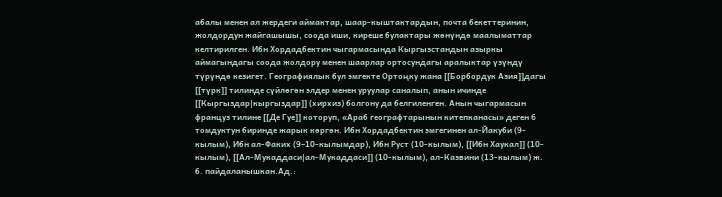абалы менен ал жердеги аймактар, шаар-кыштактардын, почта бекеттеринин, жолдордун жайгашышы, соода иши, киреше булактары жөнүндө маалыматтар келтирилген. Ибн Хордадбектин чыгармасында Кыргызстандын азыркы аймагындагы соода жолдору менен шаарлар ортосундагы аралыктар үзүндү түрүндө кезигет. Географиялык бул эмгекте Ортоңку жана [[Борбордук Азия]]дагы [[түрк]] тилинде сүйлөгөн элдер менен уруулар саналып, анын ичинде [[Кыргыздар|кыргыздар]] (хирхиз) болгону да белгиленген. Анын чыгармасын француз тилине [[Де Гуе]] которуп, «Араб географтарынын китепканасы» деген 6 томдуктун биринде жарык көргөн. Ибн Хордадбектин эмгегинен ал-Йакуби (9-кылым), Ибн ал-Факих (9–10-кылымдар), Ибн Руст (10-кылым), [[Ибн Хаукал]] (10-кылым), [[Ал-Мукаддаси|ал-Мукаддаси]] (10-кылым), ал-Казвини (13-кылым) ж. б. пайдаланышкан.Ад.: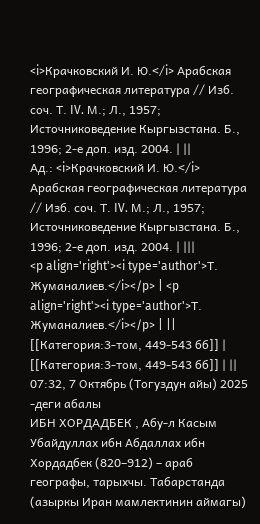<i>Крачковский И. Ю.</i> Арабская географическая литература // Изб. соч. Т. IV. М.; Л., 1957; Источниковедение Кыргызстана. Б., 1996; 2-е доп. изд. 2004. | ||
Ад.: <i>Крачковский И. Ю.</i> Арабская географическая литература // Изб. соч. Т. IV. М.; Л., 1957; Источниковедение Кыргызстана. Б., 1996; 2-е доп. изд. 2004. | |||
<p align='right'><i type='author'>Т. Жуманалиев.</i></p> | <p align='right'><i type='author'>Т. Жуманалиев.</i></p> | ||
[[Категория:3-том, 449-543 бб]] | [[Категория:3-том, 449-543 бб]] | ||
07:32, 7 Октябрь (Тогуздун айы) 2025 -деги абалы
ИБН ХОРДАДБЕК , Абу-л Касым Убайдуллах ибн Абдаллах ибн Хордадбек (820–912) – араб географы, тарыхчы. Табарстанда (азыркы Иран мамлектинин аймагы)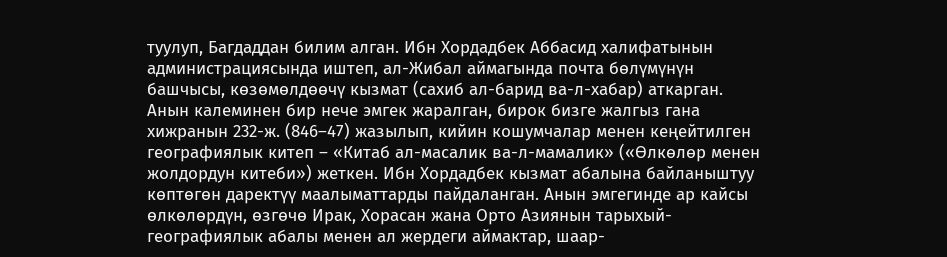туулуп, Багдаддан билим алган. Ибн Хордадбек Аббасид халифатынын администрациясында иштеп, ал-Жибал аймагында почта бөлүмүнүн башчысы, көзөмөлдөөчү кызмат (сахиб ал-барид ва-л-хабар) аткарган. Анын калеминен бир нече эмгек жаралган, бирок бизге жалгыз гана хижранын 232-ж. (846–47) жазылып, кийин кошумчалар менен кеңейтилген географиялык китеп – «Китаб ал-масалик ва-л-мамалик» («Өлкөлөр менен жолдордун китеби») жеткен. Ибн Хордадбек кызмат абалына байланыштуу көптөгөн даректүү маалыматтарды пайдаланган. Анын эмгегинде ар кайсы өлкөлөрдүн, өзгөчө Ирак, Хорасан жана Орто Азиянын тарыхый-географиялык абалы менен ал жердеги аймактар, шаар-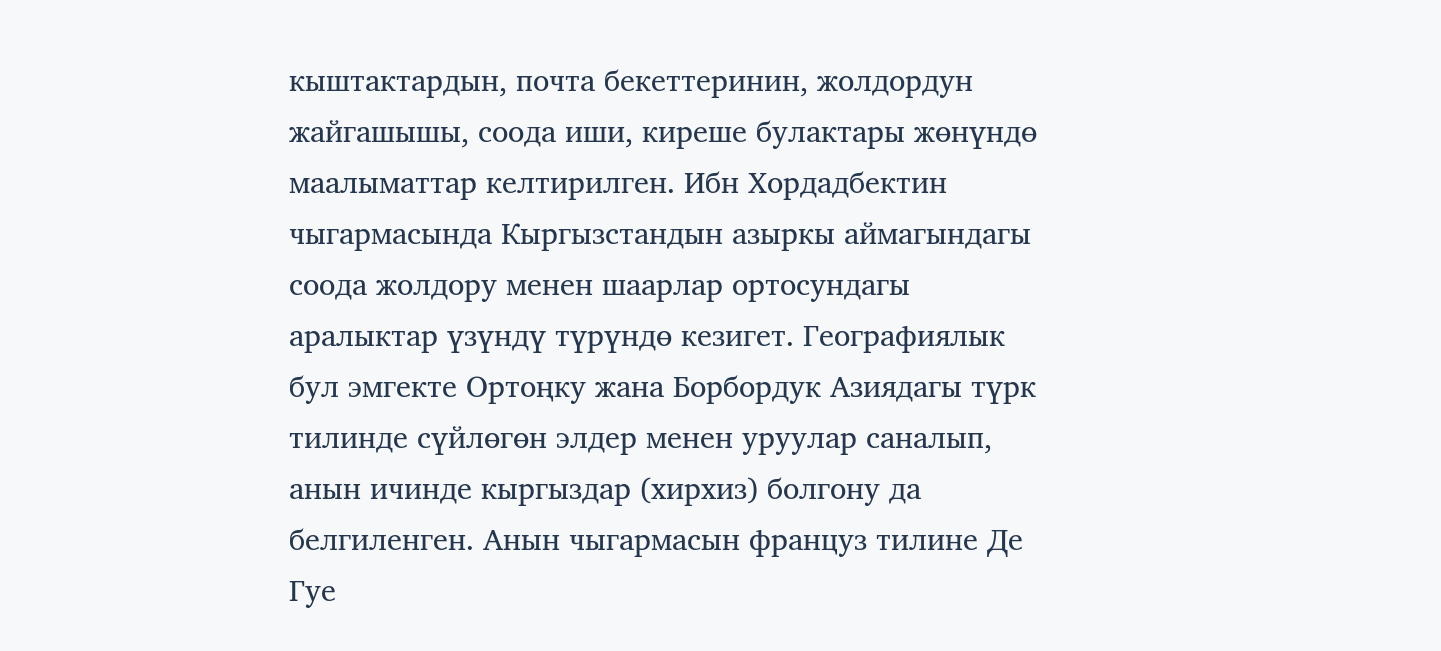кыштактардын, почта бекеттеринин, жолдордун жайгашышы, соода иши, киреше булактары жөнүндө маалыматтар келтирилген. Ибн Хордадбектин чыгармасында Кыргызстандын азыркы аймагындагы соода жолдору менен шаарлар ортосундагы аралыктар үзүндү түрүндө кезигет. Географиялык бул эмгекте Ортоңку жана Борбордук Азиядагы түрк тилинде сүйлөгөн элдер менен уруулар саналып, анын ичинде кыргыздар (хирхиз) болгону да белгиленген. Анын чыгармасын француз тилине Де Гуе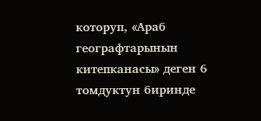которуп, «Араб географтарынын китепканасы» деген 6 томдуктун биринде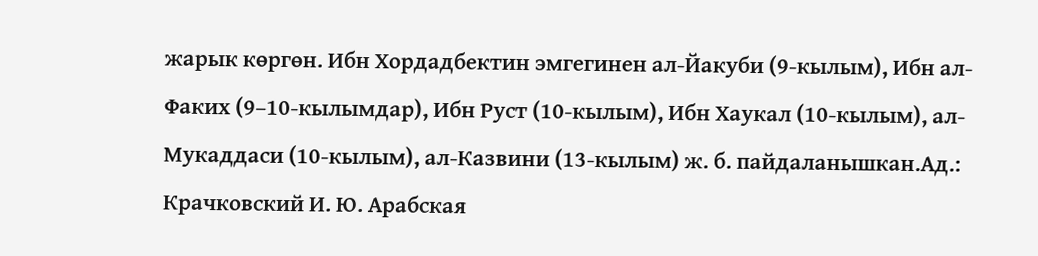жарык көргөн. Ибн Хордадбектин эмгегинен ал-Йакуби (9-кылым), Ибн ал-Факих (9–10-кылымдар), Ибн Руст (10-кылым), Ибн Хаукал (10-кылым), ал-Мукаддаси (10-кылым), ал-Казвини (13-кылым) ж. б. пайдаланышкан.Ад.: Крачковский И. Ю. Арабская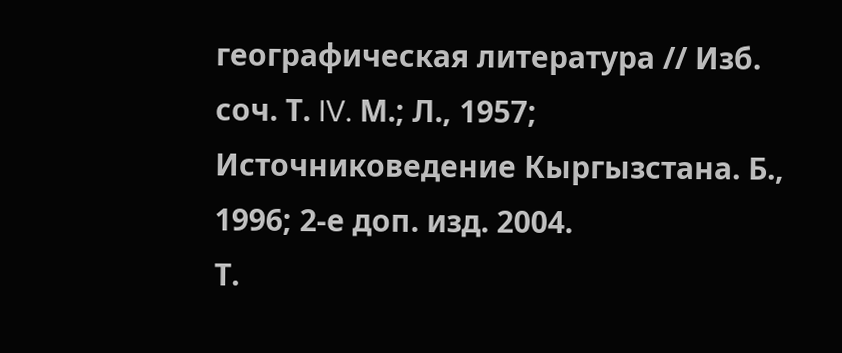географическая литература // Изб. соч. Т. IV. М.; Л., 1957; Источниковедение Кыргызстана. Б., 1996; 2-е доп. изд. 2004.
Т.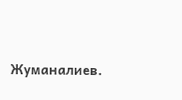Жуманалиев.